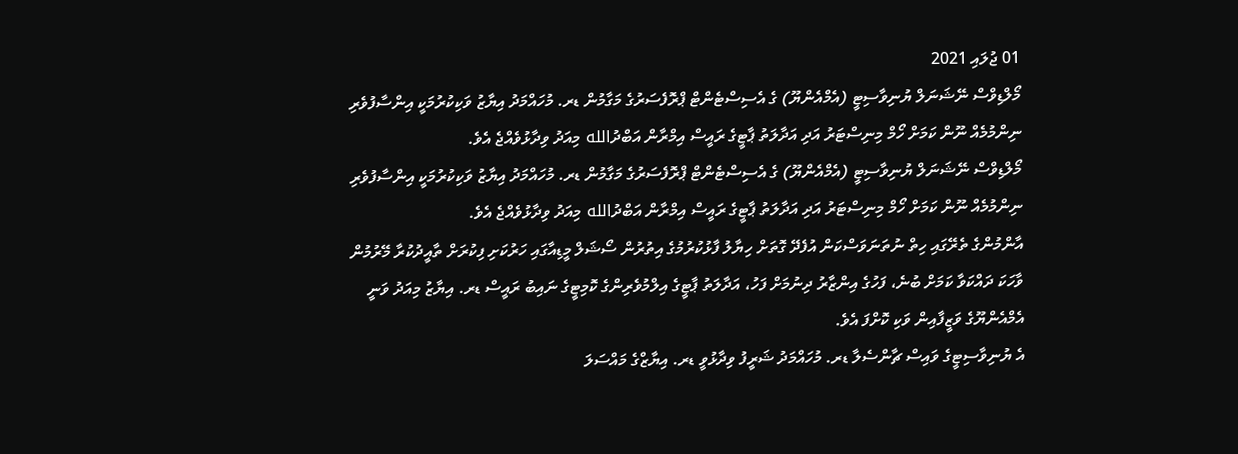01 ޖުލައި 2021
މޯލްޑިވްސް ނޭޝަނަލް ޔުނިވާސިޓީ (އެމްއެންޔޫ) ގެ އެސިސްޓެންޓް ޕްރޮފެސަރުގެ މަގާމުން ޑރ. މުހައްމަދު އިޔާޒު ވަކިކުރުމަކީ އިންސާފުވެރި ނިންމުމެއް ނޫން ކަމަށް ހޯމް މިނިސްޓަރު އަދި އަދާލަތު ޕާޓީގެ ރައީސް އިމްރާން އަބްދުالله މިއަދު ވިދާޅުވެއްޖެ އެވެ.
މޯލްޑިވްސް ނޭޝަނަލް ޔުނިވާސިޓީ (އެމްއެންޔޫ) ގެ އެސިސްޓެންޓް ޕްރޮފެސަރުގެ މަގާމުން ޑރ. މުހައްމަދު އިޔާޒު ވަކިކުރުމަކީ އިންސާފުވެރި ނިންމުމެއް ނޫން ކަމަށް ހޯމް މިނިސްޓަރު އަދި އަދާލަތު ޕާޓީގެ ރައީސް އިމްރާން އަބްދުالله މިއަދު ވިދާޅުވެއްޖެ އެވެ.
އާންމުންގެ ތެރޭގައި ހިތް ނުތަނަވަސްކަން އުފެދޭ ގޮތަށް ހިޔާލު ފާޅުކުރުމުގެ އިތުރުން ސޯޝަލް މީޑިއާގައި ހަރުކަށި ފިކުރަށް ތާއީދުކުރާ މޭރުމުން ވާހަކަ ދައްކަވާ ކަމަށް ބުނެ، ފަހުގެ އިންޒާރު ދިނުމަށް ފަހު، އަދާލަތު ޕާޓީގެ އިލްމުވެރިންގެ ކޮމިޓީގެ ނައިބު ރައީސް ޑރ. އިޔާޒު މިއަދު ވަނީ އެމްއެންޔޫގެ ވަޒީފާއިން ވަކި ކޮށްފަ އެވެ.
އެ ޔުނިވާސިޓީގެ ވައިސް ޗާންސެލާ ޑރ. މުހައްމަދު ޝަރީފު ވިދާޅުވީ ޑރ. އިޔާޒްގެ މައްސަލަ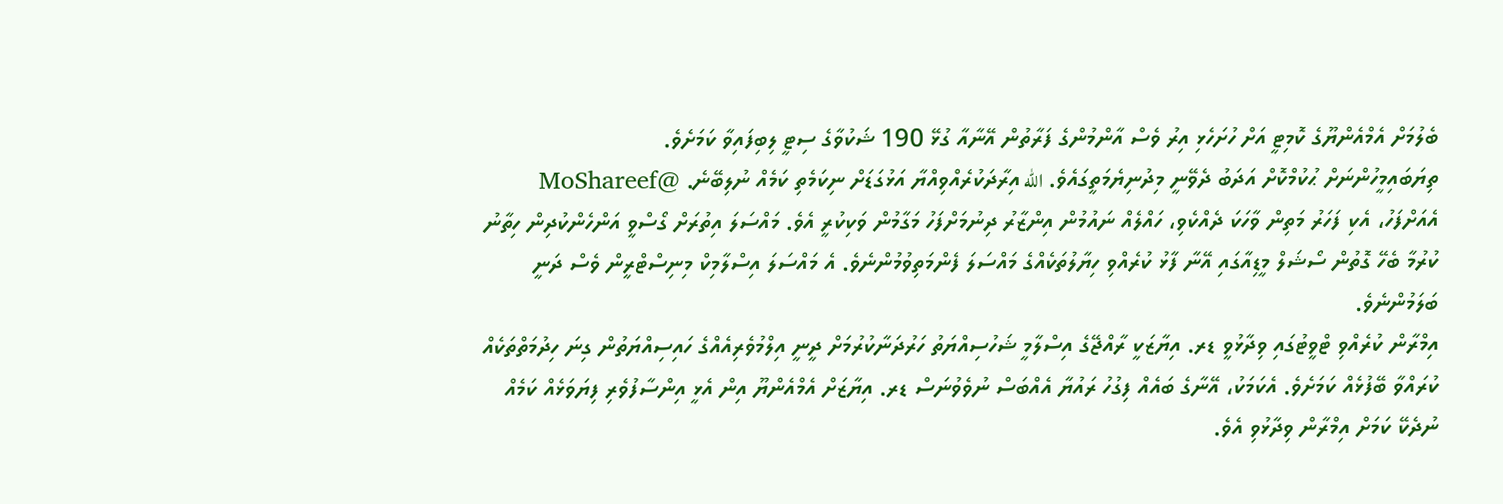ބެލުމަށް އެމްއެންޔޫގެ ކޮމިޓީ އަށް ހުށަހެޅި އިރު ވެސް އާންމުންގެ ފަރާތުން އޭނާއާ ގުޅޭ 190 ޝަކުވާގެ ސިޓީ ލިބިފައިވާ ކަމަށެވެ.
ތިޔަބައިމީހުންނަށް ޙުކުމްކޮށް އަދަބު ދެވޭނީ މިދުނިޔެމަތީގައެވެ. الله އިރާދަކުރެއްވިއްޔާ އަޅުގަޑަށް ނިކަމެތި ކަމެއް ނުލިބޭނެ. @MoShareef
އެއަށްފަހު، އެކި ފަހަރު މަތިން ވާހަކަ ދެއްކެވި، ހައްލެއް ނައުމުން އިންޒާރު ދިނުމަށްފަހު މަގާމުން ވަކިކުރީ އެވެ. މައްސަލަ އިތުރަށް ގޯސްވީ އަންހެންކުދިން ހިތާނު ކުރުމާ ބެހޭ ގޮތުން ސޯޝަލް މީޑިއާގައި އޭނާ ފާޅު ކުރެއްވި ހިޔާލުތަކެއްގެ މައްސަލަ ފެންމަތިވުމުންނެވެ. އެ މައްސަލަ އިސްލާމިކް މިނިސްޓްރީން ވެސް ދަނީ ބަލަމުންނެވެ.
އިމްރާން ކުރެއްވި ޓްވީޓުގައި ވިދާޅުވީ ޑރ. އިޔާޒަކީ ރާއްޖޭގެ އިސްލާމީ ޝަހުސިއްޔަތު ހަރުދަނާކުރުމަށް ދީނީ އިލްމުވެރިއެއްގެ ހައިސިއްޔަތުން ގިނަ ހިދުމަތްތަކެއް ކުރައްވާ ބޭފުޅެއް ކަމަށެވެ. އެކަމަކު، އޭނާގެ ބައެއް ފިގުހު ރައުޔާ އެއްބަސް ނުވެވުނަސް ޑރ. އިޔާޒަށް އެމްއެންޔޫ އިން އެޅީ އިންސާފުވެރި ފިޔަވަޅެއް ކަމެއް ނުދެކޭ ކަމަށް އިމްރާން ވިދާޅުވި އެވެ.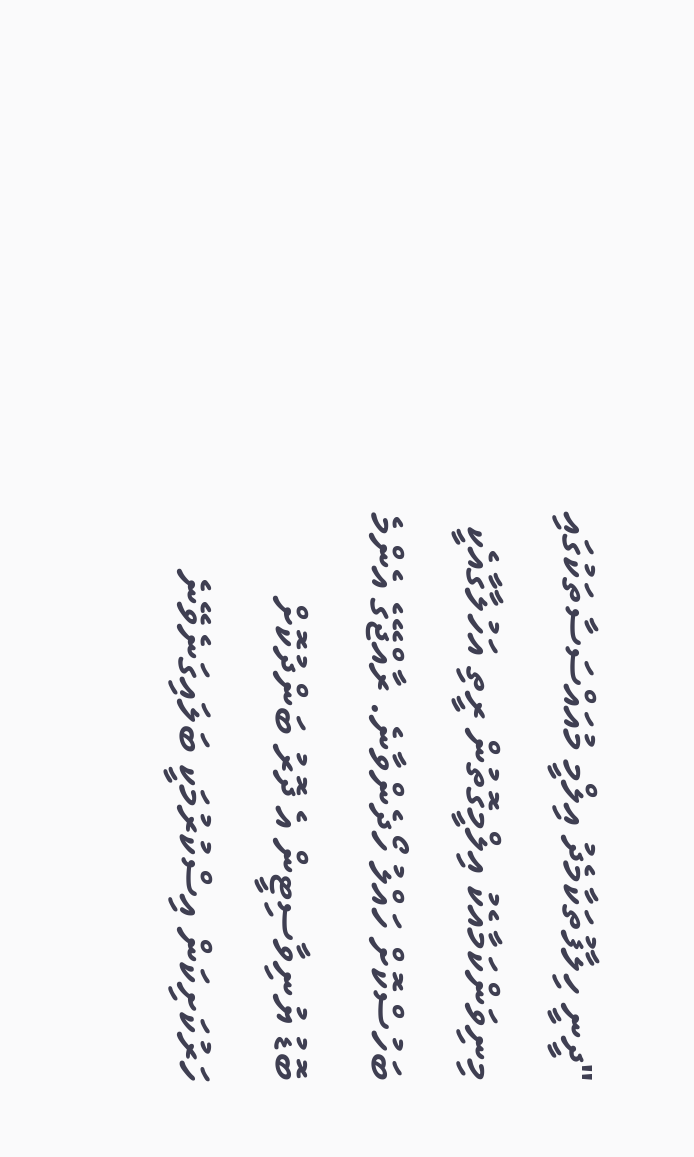"ދީނީ ހިލާފުތަކާމެދު އިލްމީ މުއައްސަސާތަކުގައި މިނިވަންކަމާއެކު އިލްމީގޮތުން ރީތި އަހުލާގާއެކީ ބަހުސްކޮށް ހައްލު ހޯދެންވާނެ. ރާއްޖޭގެ އެންމެ ބޮޑު ޔުނިވާސިޓީން އެ ދޮރު ބަންދުކޮށް ހަރުކަށިކަން އިސްކުރުމަކީ ބަލައިގަނެވޭނެ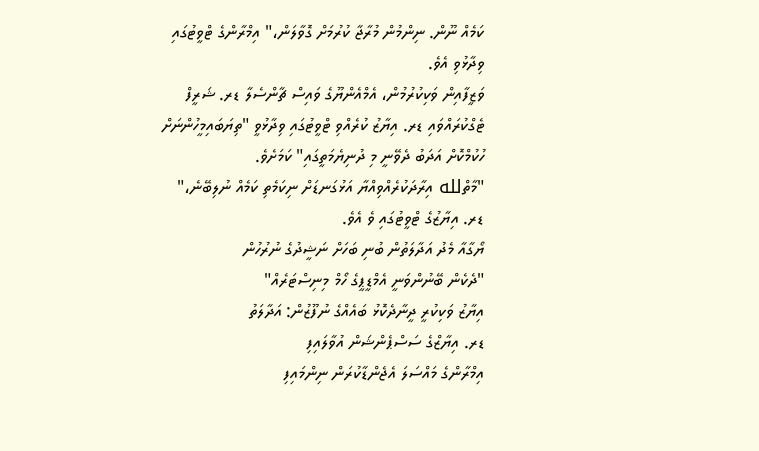ކަމެއް ނޫން. ނިންމުން މުރާޖާ ކުރުމަށް ގޮވާލަން،" އިމްރާންގެ ޓްވީޓުގައި ވިދާޅުވި އެވެ.
ވަޒީފާއިން ވަކިކުރުމުން، އެމްއެންޔޫގެ ވައިސް ޗާންސެލާ ޑރ. ޝަރީފް ޓެގްކުރައްވައި ޑރ. އިޔާޒު ކުރެއްވި ޓްވީޓުގައި ވިދާޅުވީ "ތިޔަބައިމީހުންނަށް ހުކުމްކޮށް އަދަބު ދެވޭނީ މި ދުނިޔެމަތީގައި" ކަމަށެވެ.
"މާތްلله އިރާދަކުރެއްވިއްޔާ އަޅުގަނޑަށް ނިކަމެތި ކަމެއް ނުލިބޭނެ،" ޑރ. އިޔާޒުގެ ޓްވީޓުގައި ވެ އެވެ.
ޔޯގާއާ މެދު އަދާލަތުން ބުނި ބަހަށް ނަޝީދުގެ ނުރުހުން
"ދެކެން ބޭނުންވަނީ އެމްޑީޕީގެ ހޯމް މިނިސްޓަރެއް"
އިޔާޒު ވަކިކުރީ ދީނާދެކޮޅު ބައެއްގެ ނުފޫޒުން: އަދާލަތު
ޑރ. އިޔާޒްގެ ސަސްޕެންޝަން އުވާލައިފި
އިމްރާންގެ މައްސަލަ އެޖެންޑާކުރަން ނިންމައިފި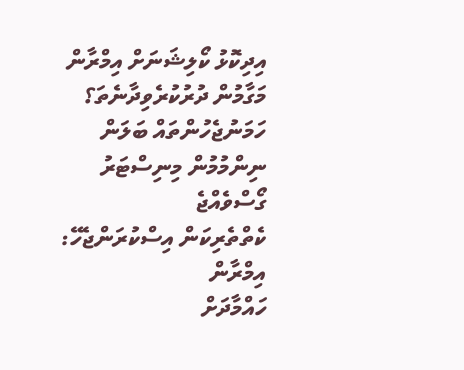އިދިކޮޅު ކޯލިޝަނަށް އިމްރާން މަގާމުން ދުރުކުރެވިދާނެތަ؟
ހަމަނުޖެހުންތައް ބަލަން ނިންމުމުން މިނިސްޓަރު ގޯސްވެއްޖެ
ކެތްތެރިކަން އިސްކުރަންޖެހޭ: އިމްރާން
ހައްމާދަށް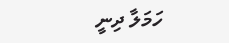ހަމަލާ ދިނީ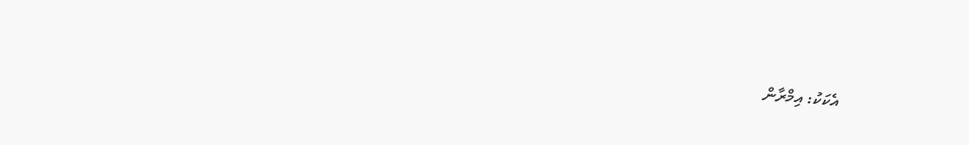އެކަކު: އިމްރާން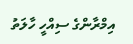އިމްރާންގެ ސިއްހީ ހާލަތު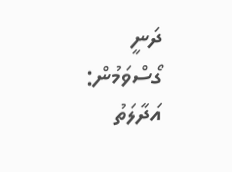ދަނީ ގޯސްވަމުން: އަދާލަތު